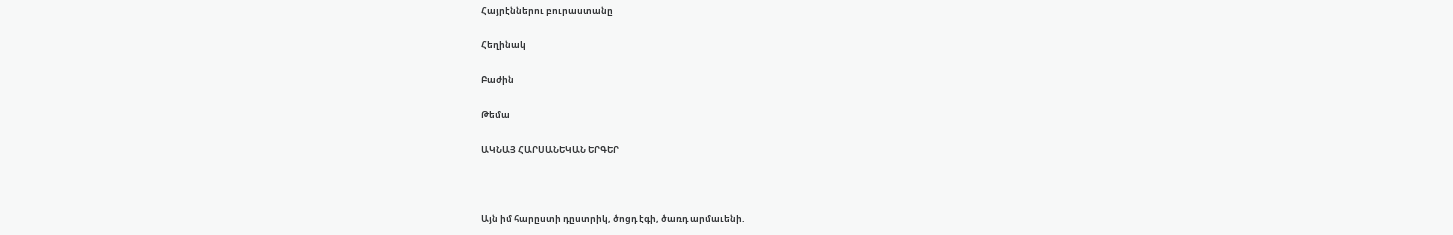Հայրէններու բուրաստանը

Հեղինակ

Բաժին

Թեմա

ԱԿՆԱՅ ՀԱՐՍԱՆԵԿԱՆ ԵՐԳԵՐ



Այն իմ հարըստի դըստրիկ, ծոցդ էգի, ծառդ արմաւենի.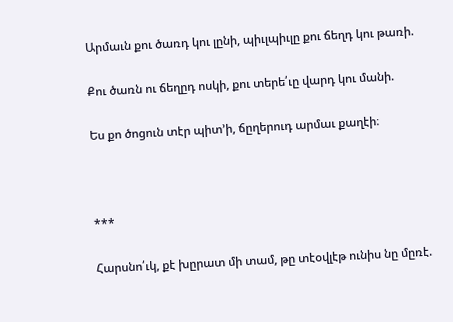Արմաւն քու ծառդ կու լընի, պիւլպիւլը քու ճեղդ կու թառի.

Քու ծառն ու ճեղըդ ոսկի, քու տերե՛ւը վարդ կու մանի.

Ես քո ծոցուն տէր պիտ՚ի, ճըղերուդ արմաւ քաղէի։



***

Հարսնո՛ւկ, քէ խըրատ մի տամ, թը տէօվլէթ ունիս նը մըռէ.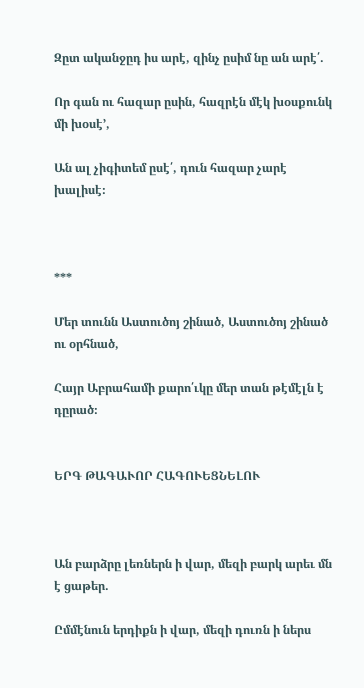Զըտ ականջըդ իս արէ, զինչ ըսիմ նը ան արէ՛.

Որ գան ու հազար ըսին, հազրէն մէկ խօսքունկ մի խօսէ՚,

Ան ալ չիգիտեմ ըսէ՛, դուն հազար չարէ խալիսէ։



***

Մեր տունն Աստուծոյ շինած, Աստուծոյ շինած ու օրհնած,

Հայր Աբրահամի քարո՛ւկը մեր տան թէմէլն է դըրած։


ԵՐԳ ԹԱԳԱՒՈՐ ՀԱԳՈՒԵՑՆԵԼՈՒ



Ան բարձրը լեռներն ի վար, մեզի բարկ արեւ մն է ցաթեր.

Ըմմէնուն երդիքն ի վար, մեզի դուռն ի ներս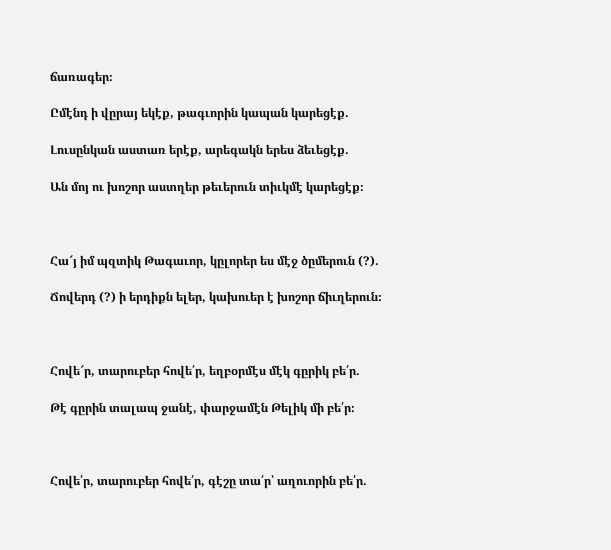ճառագեր։

Ըմէնդ ի վըրայ եկէք, թագւորին կապան կարեցէք.

Լուսընկան աստառ երէք, արեգակն երես ձեւեցէք.

Ան մոյ ու խոշոր աստղեր թեւերուն տիւկմէ կարեցէք։



Հա՜յ իմ պզտիկ Թագաւոր, կըլորեր ես մէջ ծըմերուն (?).

Ճովերդ (?) ի երդիքն ելեր, կախուեր է խոշոր ճիւղերուն։



Հովե՜ր, տարուբեր հովե՛ր, եղբօրմէս մէկ գըրիկ բե՛ր.

Թէ գըրին տալապ ջանէ, փարջամէն Թելիկ մի բե՛ր։



Հովե՛ր, տարուբեր հովե՛ր, գէշը տա՛ր՝ աղուորին բե՛ր.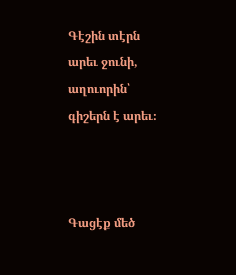Գէշին տէրն արեւ ջունի, աղուորին՝ գիշերն է արեւ։



Գացէք մեծ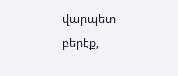վարպետ բերէք,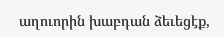աղուորին խաբդան ձեւեցէք,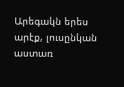Արեգակն երես արէք, լուսընկան աստառ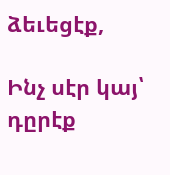ձեւեցէք,

Ինչ սէր կայ՝ դըրէք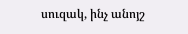սուզակ, ինչ անոյշ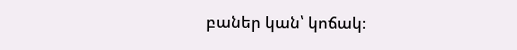բաներ կան՝ կոճակ։